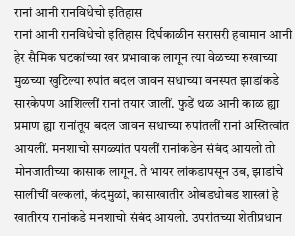रानां आनी रानविधेचो इतिहास
रानां आनी रानविधेचो इतिहास दिर्घकाळीन सरासरी हवामान आनी हेर सैमिक घटकांच्या खर प्रभावाक लागून त्या वेळच्या रुखाच्या मुळच्या खुटिल्या रुपांत बदल जावन सधाच्या वनस्पत झाडांकडे सारकेपण आशिल्लीं रानां तयार जालीं. फुडें थळ आनी काळ ह्या प्रमाण ह्या रानांतूय बदल जावन सधाच्या रुपांतलीं रानां अस्तित्वांत आयलीं. मनशाचो सगळ्यांत पयलीं रानांकडेन संबंद आयलो तो मोनजातीच्या कासाक लागून. ते भायर लांकडापसून उब, झाडांचे सालीचीं वल्कलां, कंदमुळां, कासाखातीर ओबडधोबड शास्त्रां हे खातीरय रानांकडे मनशाचो संबंद आयलो. उपरांतच्या शेतीप्रधान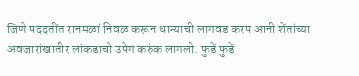जिणे पददतींत रानमळां निवळ करून धान्याची लागवड करप आनी शेंतांच्या अवजारांखातीर लांकडाचो उपेग करुंक लागलो. फुडें फुडें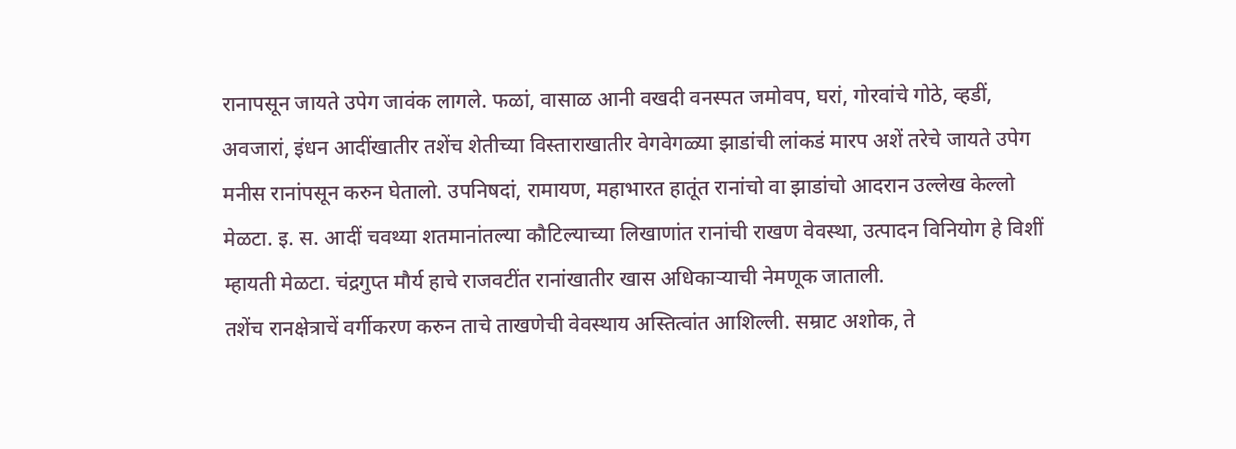रानापसून जायते उपेग जावंक लागले. फळां, वासाळ आनी वखदी वनस्पत जमोवप, घरां, गोरवांचे गोठे, व्हडीं, अवजारां, इंधन आदींखातीर तशेंच शेतीच्या विस्ताराखातीर वेगवेगळ्या झाडांची लांकडं मारप अशें तरेचे जायते उपेग मनीस रानांपसून करुन घेतालो. उपनिषदां, रामायण, महाभारत हातूंत रानांचो वा झाडांचो आदरान उल्लेख केल्लो मेळटा. इ. स. आदीं चवथ्या शतमानांतल्या कौटिल्याच्या लिखाणांत रानांची राखण वेवस्था, उत्पादन विनियोग हे विशीं म्हायती मेळटा. चंद्रगुप्त मौर्य हाचे राजवटींत रानांखातीर खास अधिकाऱ्याची नेमणूक जाताली.
तशेंच रानक्षेत्राचें वर्गीकरण करुन ताचे ताखणेची वेवस्थाय अस्तित्वांत आशिल्ली. सम्राट अशोक, ते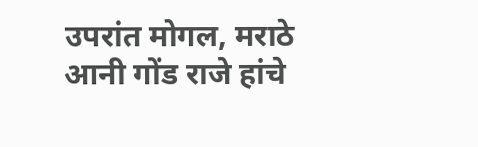उपरांत मोगल, मराठे आनी गोंड राजे हांचे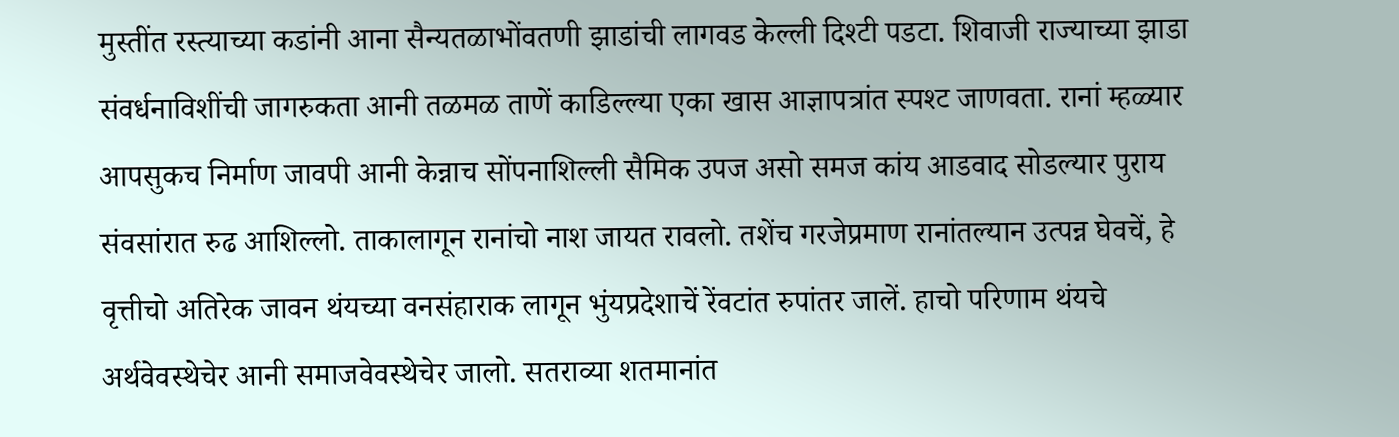मुस्तींत रस्त्याच्या कडांनी आना सैन्यतळाभोंवतणी झाडांची लागवड केल्ली दिश्टी पडटा. शिवाजी राज्याच्या झाडा संवर्धनाविशींची जागरुकता आनी तळमळ ताणें काडिल्ल्या एका खास आज्ञापत्रांत स्पश्ट जाणवता. रानां म्हळ्यार आपसुकच निर्माण जावपी आनी केन्नाच सोंपनाशिल्ली सैमिक उपज असो समज कांय आडवाद सोडल्यार पुराय संवसांरात रुढ आशिल्लो. ताकालागून रानांचो नाश जायत रावलो. तशेंच गरजेप्रमाण रानांतल्यान उत्पन्न घेवचें, हे वृत्तीचो अतिरेक जावन थंयच्या वनसंहाराक लागून भुंयप्रदेशाचें रेंवटांत रुपांतर जालें. हाचो परिणाम थंयचे अर्थवेवस्थेचेर आनी समाजवेवस्थेचेर जालो. सतराव्या शतमानांत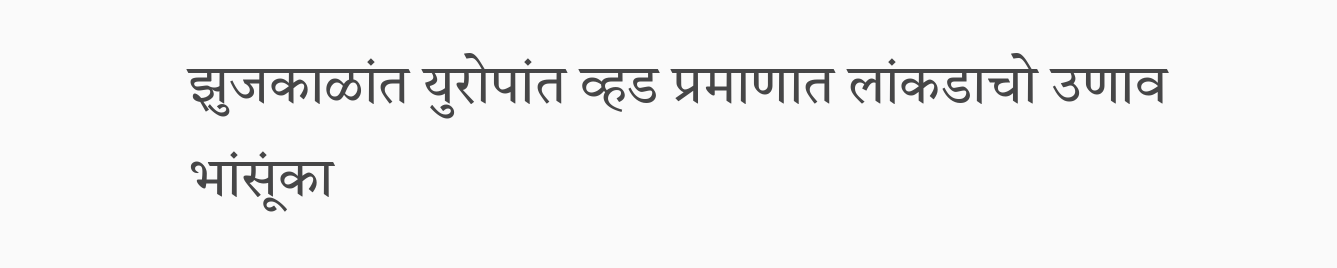झुजकाळांत युरोपांत व्हड प्रमाणात लांकडाचो उणाव भांसूंका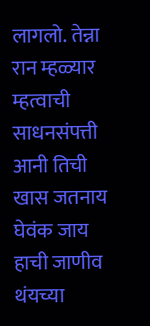लागलो. तेन्ना रान म्हळ्यार म्हत्वाची साधनसंपत्ती आनी तिची खास जतनाय घेवंक जाय हाची जाणीव थंयच्या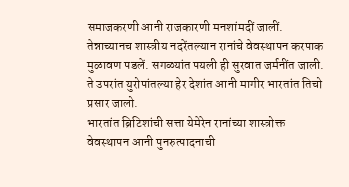समाजकरणी आनी राजकारणी मनशांमदीं जालीं. तेन्नाच्यानच शास्त्रीय नदरेंतल्यान रानांचे वेवस्थापन करपाक मुळावण पडलें. सगळ्यांत पयली ही सुरवात जर्मनींत जाली. ते उपरांत युरोपांतल्या हेर देशांत आनी मागीर भारतांत तिचो प्रसार जालो.
भारतांत ब्रिटिशांची सत्ता येमेरेन रानांच्या शास्त्रोक्त वेवस्थापन आनी पुनरुत्पादनाची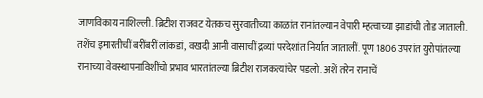जाणविकाय नाशिल्ली. ब्रिटीश राजवट येतकच सुरवातीच्या काळांत रानांतल्यान वेपारी म्हत्वाच्या झाडांची तोड जाताली. तशेंच इमारतीचीं बरींबरीं लांकडां, वखदी आनी वासाचीं द्रव्यां परदेशांत निर्यात जातालीं. पूण 1806 उपरांत युरोपांतल्या रानाच्या वेवस्थापनाविशींचो प्रभाव भारतांतल्या ब्रिटीश राजकत्यांचेर पडलो. अशें तरेन रानाचें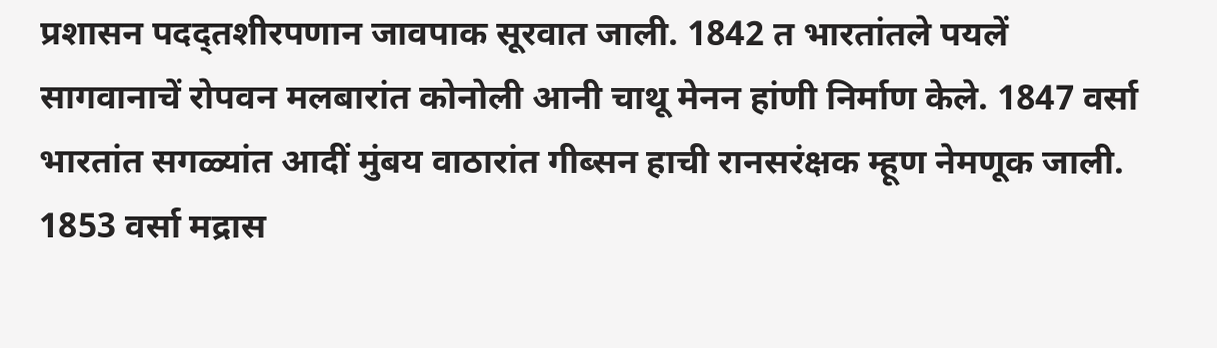प्रशासन पदद्तशीरपणान जावपाक सूरवात जाली. 1842 त भारतांतले पयलें सागवानाचें रोपवन मलबारांत कोनोली आनी चाथू मेनन हांणी निर्माण केले. 1847 वर्सा भारतांत सगळ्यांत आदीं मुंबय वाठारांत गीब्सन हाची रानसरंक्षक म्हूण नेमणूक जाली. 1853 वर्सा मद्रास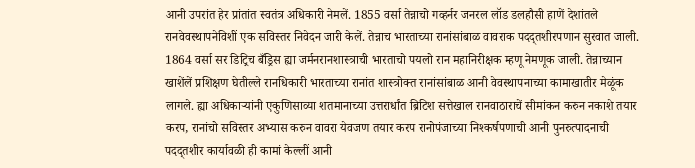आनी उपरांत हेर प्रांतांत स्वतंत्र अधिकारी नेमलें. 1855 वर्सा तेन्नाचो गव्हर्नर जनरल लॉड डलहौसी हाणें देशांतले रानवेवस्थापनेविशीं एक सविस्तर निवेदन जारी केलें. तेन्नाच भारताच्या रानांसांबाळ वावराक पदद्तशीरपणान सुरवात जाली. 1864 वर्सा सर डिट्रिच बँड्रिस ह्या जर्मनरानशास्त्राची भारताचो पयलो रान महानिरीक्षक म्हणू नेमणूक जाली. तेन्नाच्यान खाशेंलें प्रशिक्षण घेतील्ले रानधिकारी भारताच्या रानांत शास्त्रोक्त रानांसांबाळ आनी वेवस्थापनाच्या कामाखातीर मेळूंक लागले. ह्या अधिकाऱ्यांनी एकुणिसाव्या शतमानाच्या उत्तरार्धांत ब्रिटिश सत्तेखाल रानवाठाराचें सीमांकन करुन नकाशे तयार करप, रानांचो सविस्तर अभ्यास करुन वावरा येवजण तयार करप रानोपंजाच्या निश्कर्षपणाची आनी पुनरुत्पादनाची पदद्तशीर कार्यावळी ही कामां केल्लीं आनी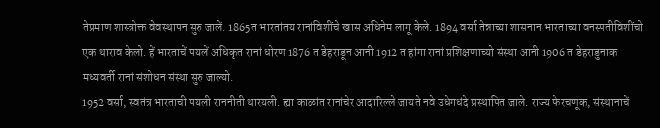तेप्रमाण शास्त्रोक्त वेवस्थापन सुरु जालें. 1865त भारतांतय रानांविशींचे खास अधिनेम लागू केले. 1894 वर्सा तेन्नाच्या शासनान भारताच्या वनस्पतीविशींचो एक थाराव केलो. हें भारताचें पयलें अधिकृत रानां धोरण 1876 त डेहराडून आनी 1912 त हांगा रानां प्रशिक्षणाच्यो संस्था आनी 1906 त डेहराडुनाक मध्यवर्ती रानां संशोधन संस्था सुरु जाल्यो.
1952 वर्सा, स्वतंत्र भारताची पयली राननीती थारयली. ह्या काळांत रानांचेर आदारिल्ले जायते नवे उधेगधंदे प्रस्थापित जाले. राज्य फेरचणूक, संस्थानाचें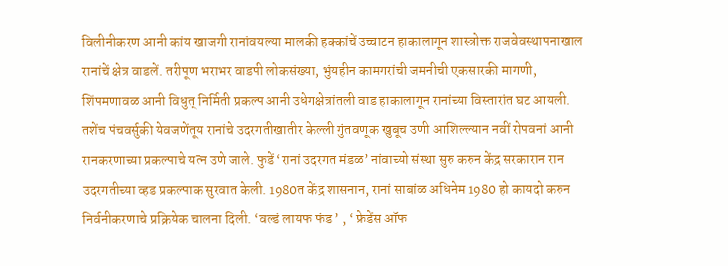विलीनीकरण आनी कांय खाजगी रानांवयल्या मालकी हक्कांचें उच्चाटन हाकालागून शास्त्रोक्त राजवेवस्थापनाखाल रानांचें क्षेत्र वाडलें. तरीपूण भराभर वाडपी लोकसंख्या, भुंयहीन कामगरांची जमनीची एकसारकी मागणी, शिंपमणावळ आनी विधुत् निर्मिती प्रकल्प आनी उधेगक्षेत्रांतली वाड हाकालागून रानांच्या विस्तारांत घट आयली. तशेंच पंचवर्सुकी येवजणेंतूय रानांचे उदरगतीखातीर केल्ली गुंतवणूक खुबूच उणी आशिल्ल्यान नवीं रोपवनां आनी रानकरणाच्या प्रकल्पाचे यत्न उणे जाले. फुडें ‘रानां उदरगत मंडळ’ नांवाच्यो संस्था सुरु करुन केंद्र सरकारान रान उदरगतीच्या व्हड प्रकल्पाक सुरवात केली. 1980त केंद्र शासनान, रानां साबांळ अधिनेम 1980 हो कायदो करुन निर्वनीकरणाचे प्रक्रियेक चालना दिली. ‘वल्डं लायफ फंड ’ , ‘ फ्रेडेंस ऑफ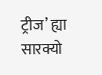ट्रीज’ ह्या सारक्यो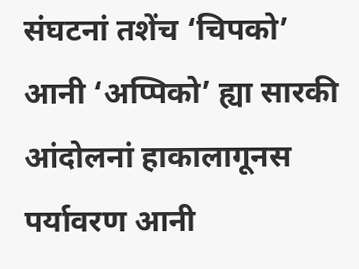संघटनां तशेंच ‘चिपको’ आनी ‘अप्पिको’ ह्या सारकी आंदोलनां हाकालागूनस पर्यावरण आनी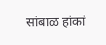सांबाळ हांकां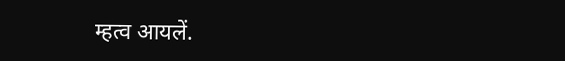म्हत्व आयलें.